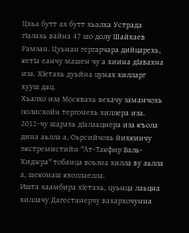Цхьа бутт ах бутт хьалха Устрада гIалахь вайна 47 шо долу Шайхаев Рамзан. Цуьнан гергарчара дийцарехь, кетIа еанчу машен чу а хиина дIавахна иза. ХIетахь дуьйна цунах хилларг хууш дац.
Хьалхо иза Москвахь вехачу заманчохь полисхойн тергонехь хиллера иза. 2012-чу шарахь дIалаьцнера иза къола дина аьлла а, Оьрсийчохь йихкинчу экстремистийн "Ат-Такфир Валь- Хиджра" тобанца воьзна хилла ву аьлла а, шеконаш кхоллаелла.
Ишта хаамбира хIетахь, цуьнца лаьцна хиллачу Дагестанерчу вахархочунна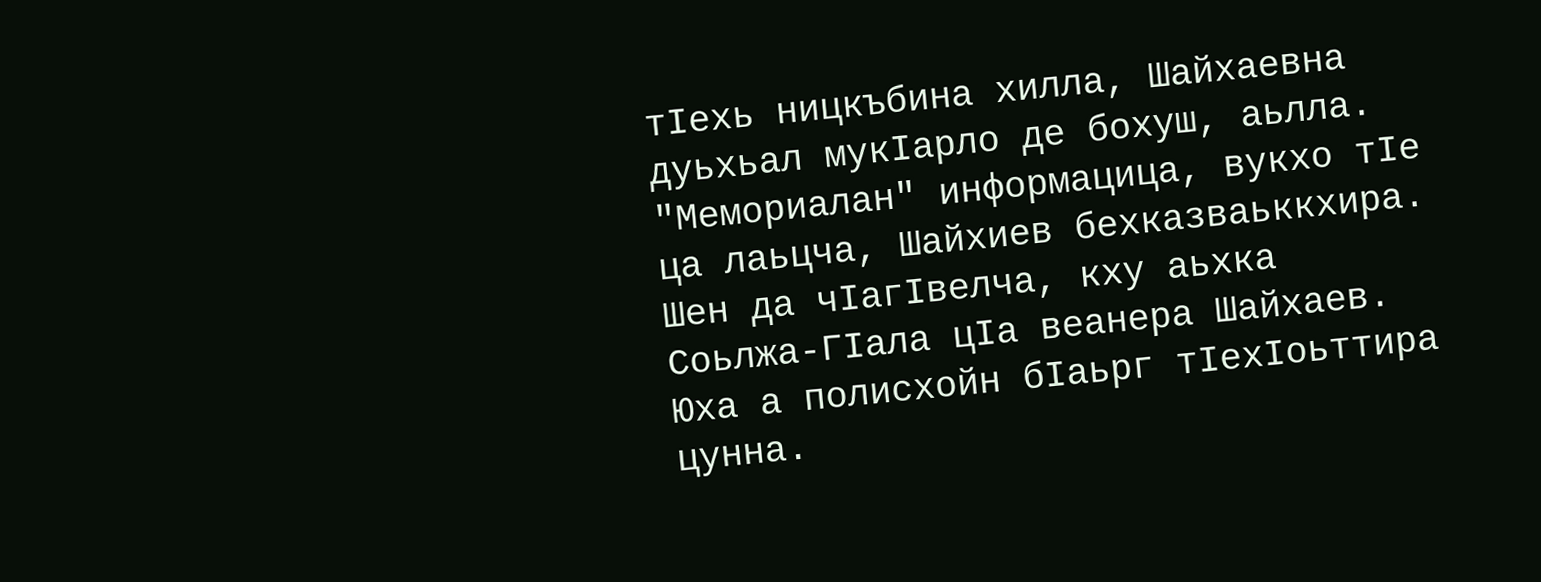тIехь ницкъбина хилла, Шайхаевна дуьхьал мукIарло де бохуш, аьлла.
"Мемориалан" информацица, вукхо тIе ца лаьцча, Шайхиев бехказваьккхира.
Шен да чIагIвелча, кху аьхка Соьлжа-ГIала цIа веанера Шайхаев. Юха а полисхойн бIаьрг тIехIоьттира цунна.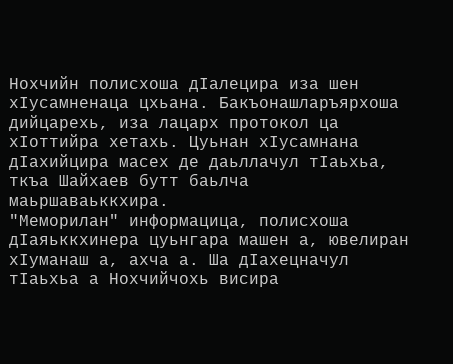Нохчийн полисхоша дIалецира иза шен хIусамненаца цхьана. Бакъонашларъярхоша дийцарехь, иза лацарх протокол ца хIоттийра хетахь. Цуьнан хIусамнана дIахийцира масех де даьллачул тIаьхьа, ткъа Шайхаев бутт баьлча маьршаваьккхира.
"Меморилан" информацица, полисхоша дIаяьккхинера цуьнгара машен а, ювелиран хIуманаш а, ахча а. Ша дIахецначул тIаьхьа а Нохчийчохь висира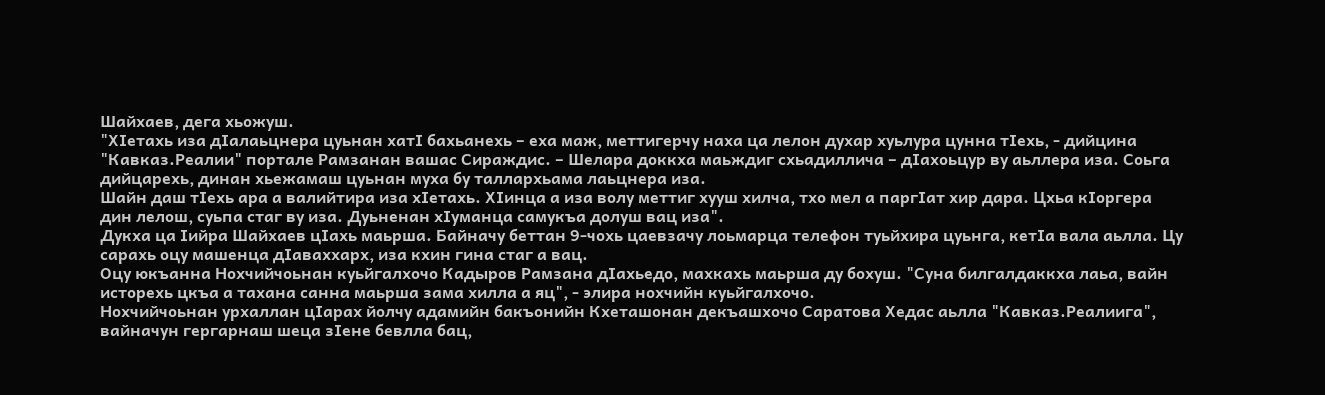Шайхаев, дега хьожуш.
"ХIетахь иза дIалаьцнера цуьнан хатI бахьанехь – еха маж, меттигерчу наха ца лелон духар хуьлура цунна тIехь, - дийцина "Кавказ.Реалии" портале Рамзанан вашас Сираждис. – Шелара доккха маьждиг схьадиллича – дIахоьцур ву аьллера иза. Соьга дийцарехь, динан хьежамаш цуьнан муха бу таллархьама лаьцнера иза.
Шайн даш тIехь ара а валийтира иза хIетахь. ХIинца а иза волу меттиг хууш хилча, тхо мел а паргIат хир дара. Цхьа кIоргера дин лелош, суьпа стаг ву иза. Дуьненан хIуманца самукъа долуш вац иза".
Дукха ца Iийра Шайхаев цIахь маьрша. Байначу беттан 9-чохь цаевзачу лоьмарца телефон туьйхира цуьнга, кетIа вала аьлла. Цу сарахь оцу машенца дIаваххарх, иза кхин гина стаг а вац.
Оцу юкъанна Нохчийчоьнан куьйгалхочо Кадыров Рамзана дIахьедо, махкахь маьрша ду бохуш. "Суна билгалдаккха лаьа, вайн исторехь цкъа а тахана санна маьрша зама хилла а яц", - элира нохчийн куьйгалхочо.
Нохчийчоьнан урхаллан цIарах йолчу адамийн бакъонийн Кхеташонан декъашхочо Саратова Хедас аьлла "Кавказ.Реалиига", вайначун гергарнаш шеца зIене бевлла бац,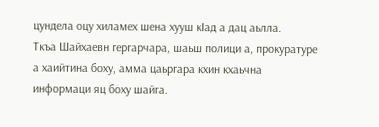цундела оцу хиламех шена хууш кIад а дац аьлла.
Ткъа Шайхаевн гергарчара, шаьш полици а, прокуратуре а хаийтина боху, амма цаьргара кхин кхаьчна информаци яц боху шайга.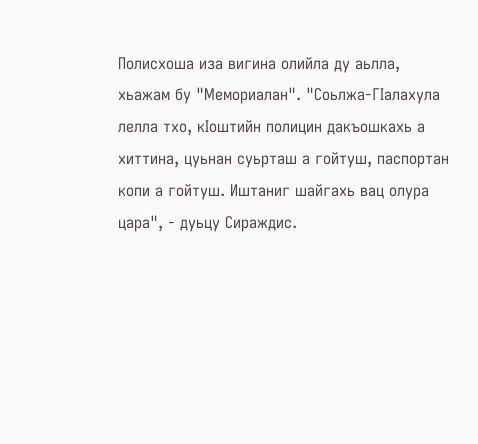Полисхоша иза вигина олийла ду аьлла, хьажам бу "Мемориалан". "Соьлжа-ГIалахула лелла тхо, кIоштийн полицин дакъошкахь а хиттина, цуьнан суьрташ а гойтуш, паспортан копи а гойтуш. Иштаниг шайгахь вац олура цара", - дуьцу Сираждис.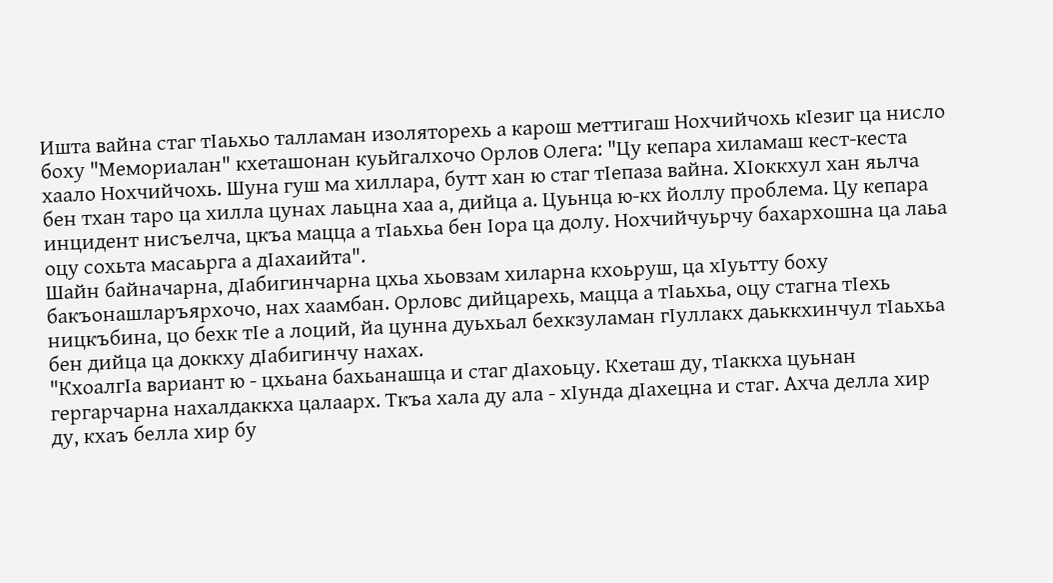Ишта вайна стаг тIаьхьо талламан изоляторехь а карош меттигаш Нохчийчохь кIезиг ца нисло боху "Мемориалан" кхеташонан куьйгалхочо Орлов Олега: "Цу кепара хиламаш кест-кеста хаало Нохчийчохь. Шуна гуш ма хиллара, бутт хан ю стаг тIепаза вайна. ХIоккхул хан яьлча бен тхан таро ца хилла цунах лаьцна хаа а, дийца а. Цуьнца ю-кх йоллу проблема. Цу кепара инцидент нисъелча, цкъа мацца а тIаьхьа бен Iора ца долу. Нохчийчуьрчу бахархошна ца лаьа оцу сохьта масаьрга а дIахаийта".
Шайн байначарна, дIабигинчарна цхьа хьовзам хиларна кхоьруш, ца хIуьтту боху бакъонашларъярхочо, нах хаамбан. Орловс дийцарехь, мацца а тIаьхьа, оцу стагна тIехь ницкъбина, цо бехк тIе а лоций, йа цунна дуьхьал бехкзуламан гIуллакх даьккхинчул тIаьхьа бен дийца ца доккху дIабигинчу нахах.
"КхоалгIа вариант ю - цхьана бахьанашца и стаг дIахоьцу. Кхеташ ду, тIаккха цуьнан гергарчарна нахалдаккха цалаарх. Ткъа хала ду ала - хIунда дIахецна и стаг. Ахча делла хир ду, кхаъ белла хир бу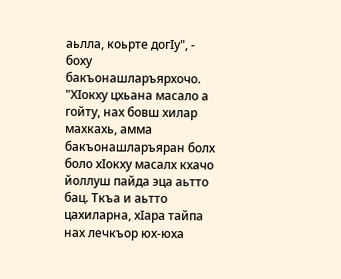аьлла, коьрте догIу", - боху бакъонашларъярхочо.
"ХIокху цхьана масало а гойту, нах бовш хилар махкахь, амма бакъонашларъяран болх боло хIокху масалх кхачо йоллуш пайда эца аьтто бац. Ткъа и аьтто цахиларна, хIара тайпа нах лечкъор юх-юха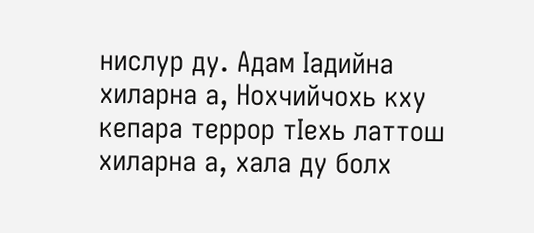нислур ду. Адам Iадийна хиларна а, Нохчийчохь кху кепара террор тIехь латтош хиларна а, хала ду болх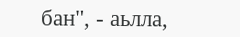бан", - аьлла,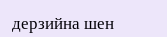дерзийна шен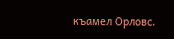къамел Орловс.